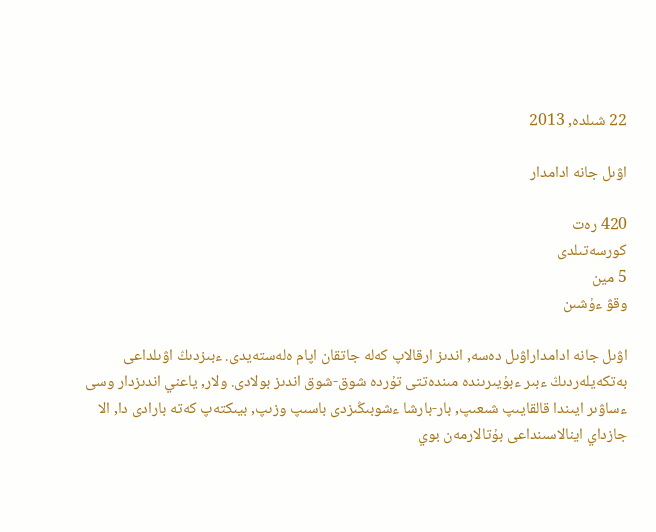22 شىلدە, 2013

اۋىل جانە ادامدار

420 رەت
كورسەتىلدى
5 مين
وقۋ ءۇشىن

اۋىل جانە ادامداراۋىل دەسە, اندىز ارقالاپ كەلە جاتقان اپام ەلەستەيدى. ءبىزدىڭ اۋىلداعى بەتكەيلەردىڭ ءبىر ءبۇيىرىندە مىندەتتى تۇردە شوق-شوق اندىز بولادى. ولار, ياعني اندىزدار وسى ءساۋىر ايىندا قالقايىپ شىعىپ, بار-بارشا ءشوبىڭىزدى باسىپ وزىپ, بيىكتەپ كەتە بارادى دا, الا جازداي اينالاسىنداعى بۇتالارمەن بوي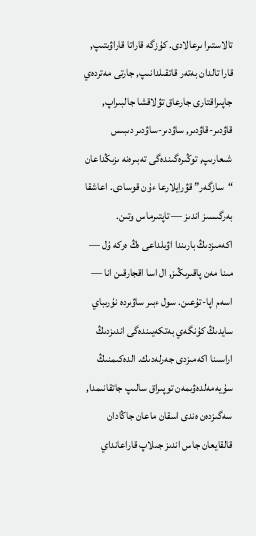تالاستىرا ىرعالادى. كۇزگە قاراتا قاراۋىتىپ, قارا تالدان بەتەر قاتقىلدانىپ, جارتى مەتردەي جاپىراقتارى جارعاق تۋلاقشا جالبىراپ, قاۋدىر-قاۋدىر, ساۋدىر-ساۋدىر دىبىس شىعارىپ, توڭىرەگىندەگى تەبىرەنە ىزىڭداعان “سازگەر” قۋرايلارعا ءۇن قوسادى. اعاشقا بەرگىسىز اندىز — تاپتىرماس وتىن. اكەمىزدىڭ بارىندا اۋىلداعى ەڭ ەركە ۇل — مىنا مەن پاقىرىڭىز, ال اسا اقجارقىن انا — اسەم اپا-تۇعىن. سول ءبىر ساۋىردە نۇرىباي سايدىڭ كۇنگەي بەتكەيىندەگى اندىزدىڭ اراسىنا اكەمىزدى جەرلەدىك. الدەكىمنىڭ سۇيەمەلدەۋىمەن توپىراق سالىپ جاتقانىمدا, سەگىزدەن ەندى اسقان ماعان جاڭادان قالقايعان جاس اندىز جىلاپ قاراعانداي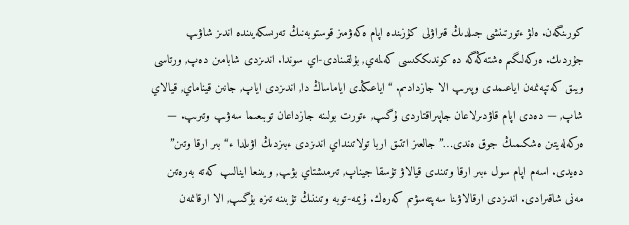كورىنگەن. ەلۋ ءتورتىنشى جىلدىڭ قىراۋلى كۇزىندە اپام ەكەۋمىز قوستوبەنىڭ تەرىسكەيىندە اندىز شاۋىپ جۇردىك. ەركەلىگىم ەشتەڭەگە دە كوندىككىسى كەلمەي, بۇلقىنادى-اي سوندا. اندىزدى شابامىن دەپ, ورتاسى ويىق كەتپەنمەن اياعىمدى وپىرىپ الا جازدادىم. “اياعىڭدى اياماساڭ دا, اندىزدى اياپ, جانىن قيناماي, قيالاي شاپ, — دەدى اپام قاۋدىرلاعان جاپىراقتاردى ۇگىپ, ءتورت بولىنە جازداعان توبىعىما سەۋىپ وتىرىپ. — ەركەلەيتىن ەشكىمىڭ جوق ەندى…” جالعىز اتتىق اربا تولاتىنداي اندىزدى ءبىزدىڭ اۋىلدا ء“بىر ارقا وتىن” دەيدى. اسەم اپام سول ءبىر ارقا وتىندى قيالاۋ تۇسقا جيناپ, تىرمىشتاي بۋىپ, ويىنعا اينالىپ كەتە بەرەتىن مەنى شاقىرادى. اندىزدى ارقالاۋىنا سەپتەسۋىم كەرەك. ۇيمە-توبە وتىننىڭ تۇبىنە تىزە بۇگىپ, الا ارقانمەن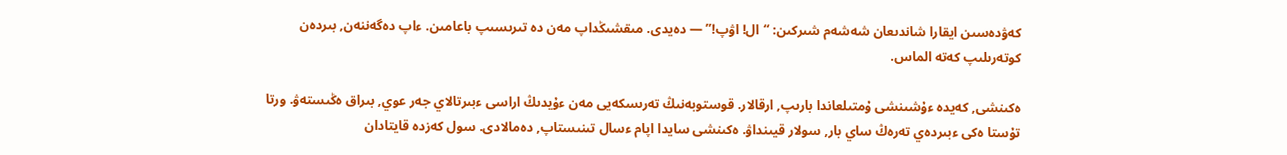كەۋدەسىن ايقارا شاندىعان شەشەم شىركىن: “ال! اۋپ!” — دەيدى. مىقشىڭداپ مەن دە تىرىسىپ باعامىن. ءاپ دەگەننەن, بىردەن كوتەرىلىپ كەتە الماس.

ەكىنشى, كەيدە ءۇشىنشى ۇمتىلعاندا بارىپ, ارقالار. قوستوبەنىڭ تەرىسكەيى مەن ءۇيدىڭ اراسى ءبىرتالاي جەر عوي, بىراق ەڭىستەۋ. ورتا تۇستا ەكى ءبىردەي تەرەڭ ساي بار, سولار قيىنداۋ. ەكىنشى سايدا اپام ءسال تىنىستاپ, دەمالادى. سول كەزدە قايتادان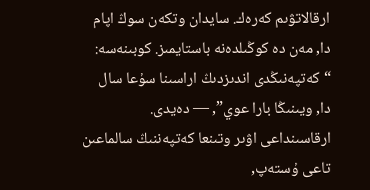ارقالاتۋىم كەرەك. سايدان وتكەن سوڭ اپام دا, مەن دە كوڭىلدەنە باستايمىز. كوبىنەسە: “كەتپەنىڭدى اندىزدىڭ اراسىنا سۇعا سال دا, ويىنىڭا بارا عوي”, — دەيدى. ارقاسىنداعى اۋىر وتىنعا كەتپەننىڭ سالماعىن تاعى ۇستەپ,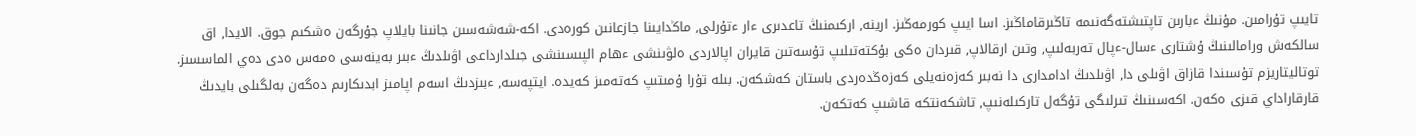تايىپ تۇرامىن. مۇنىڭ ءبارىن تاپتىشتەگەنىمە تاڭىرقاماڭىز. اسا ايىپ كورمەڭىز. ارينە, اركىمنىڭ تاعدىرى ءار ءتۇرلى, ماڭدايىنا جازعانىن كورەدى. اكە-شەشەسىن جانىنا بايلاپ جۇرگەن ەشكىم جوق. الايدا, اق سالكەش ورامالىنىڭ ۇشتارى ءسال-ءپال تەربەلىپ, وتىن ارقالاپ, قىردان ەكى بۇكتەتىلىپ تۇسەتىن قايران اپالاردى ەلۋىنشى ءھام الپىسىنشى جىلدارداعى اۋىلدىڭ ءبىر بەينەسى ەمەس ەدى دەي الماسسىز. توتاليتاريزم تۇسىندا قازاق اۋىلى دا, اۋىلدىڭ ادامدارى دا نەبىر كەزەنەيلى كەزەڭدەردى باستان كەشكەن. بىلە تۇرا ۇمىتىپ كەتەمىز كەيدە. ايتپەسە, ءبىزدىڭ اسەم اپامىز ابدىكارىم دەگەن بەلگىلى بايدىڭ قارقاراداي قىزى ەكەن. اكەسىنىڭ تىرلىگى تۇگەل تاركىلەنىپ, تاشكەنتكە قاشىپ كەتكەن.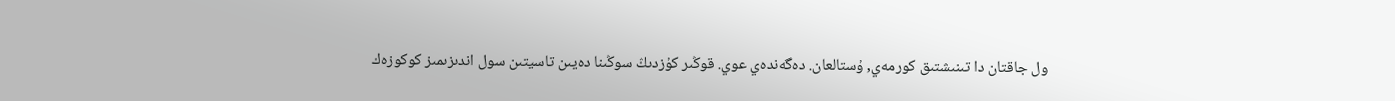ول جاقتان دا تىنىشتىق كورمەي, ۇستالعان. دەگەندەي عوي. قوڭىر كۇزدىڭ سوڭىنا دەيىن تاسيتىن سول اندىزىمىز كوكوزەك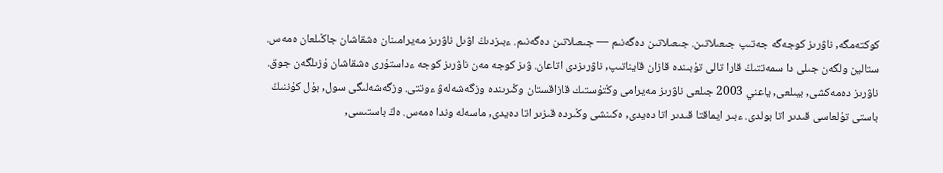كوكتەمگە, ناۋرىز كوجەگە جەتىپ جىعىلاتىن. جىعىلاتىن دەگەنىم — جىعىلاتىن دەگەنىم. ءبىزدىڭ اۋىل ناۋرىز مەيرامىنان ەشقاشان جاڭىلعان ەمەس. ستالين ولگەن جىلى دا سمەتتىڭ قارا تالى تۇبىندە قازان قايناتىپ, ناۋرىزدى اتاعان. ۋىز كوجە مەن ناۋرىز كوجە ءداستۇرى ەشقاشان ۇزىلگەن جوق. ناۋرىز دەمەكشى, بيىلعى, ياعني 2003 جىلعى ناۋرىز مەيرامى وڭتۇستىك قازاقستان وڭىرىندە وزگەشەلەۋ ءوتتى. وزگەشەلىگى سول, بۇل كۇننىڭ باستى تۇلعاسى قىدىر اتا بولدى. ءبىر ايماقتا قىدىر اتا دەيدى, ەكىنشى وڭىردە قىزىر اتا دەيدى, ماسەلە وندا ەمەس. ەڭ باستىسى,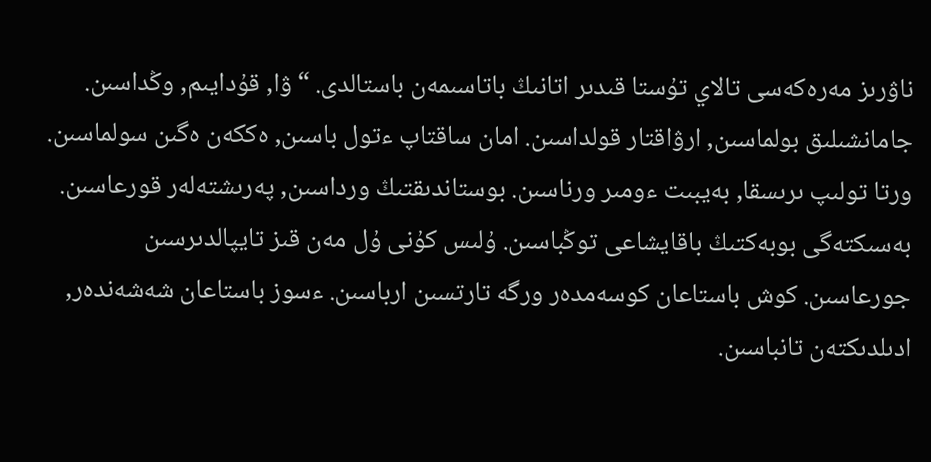ناۋرىز مەرەكەسى تالاي تۇستا قىدىر اتانىڭ باتاسىمەن باستالدى. “ۋا, قۇدايىم, وڭداسىن. جامانشىلىق بولماسىن, ارۋاقتار قولداسىن. امان ساقتاپ ءتول باسىن, ەككەن ەگىن سولماسىن. ورتا تولىپ ىرىسقا, بەيبىت ءومىر ورناسىن. بوستاندىقتىڭ ورداسىن, پەرىشتەلەر قورعاسىن. بەسىكتەگى بوبەكتىڭ باقايشاعى توڭباسىن. ۇلىس كۇنى ۇل مەن قىز تايپالدىرسىن جورعاسىن. كوش باستاعان كوسەمدەر ورگە تارتسىن ارباسىن. ءسوز باستاعان شەشەندەر, ادىلدىكتەن تانباسىن.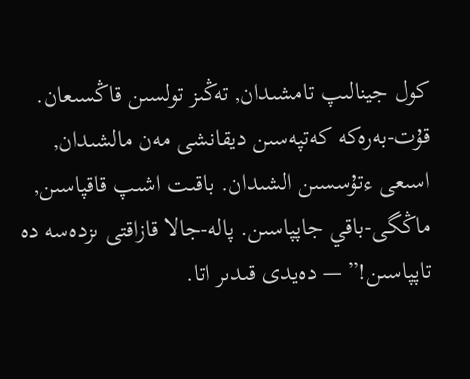كول جينالىپ تامشىدان, تەڭىز تولسىن قاڭسىعان. قۇت-بەرەكە كەتپەسىن ديقانشى مەن مالشىدان, اسىعى ءتۇسسىن الشىدان. باقىت اشىپ قاقپاسىن, ماڭگى-باقي جاپپاسىن. پالە-جالا قازاقتى ىزدەسە دە تاپپاسىن!” — دەيدى قىدىر اتا.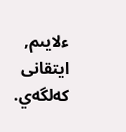ءلايىم, ايتقانى كەلگەي.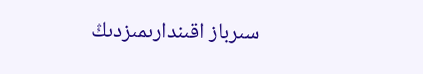سىرباز اقىندارىمىزدىڭ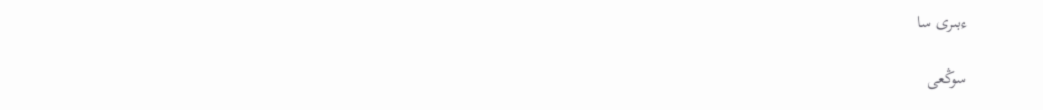ءبىرى سا

سوڭعى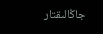جاڭالىقتار